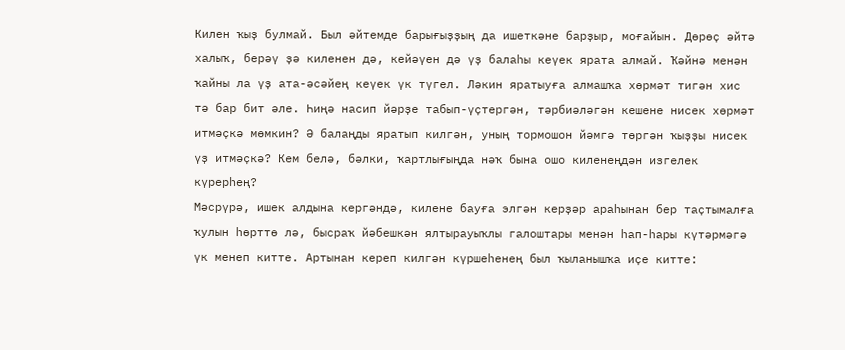Килен ҡыҙ булмай. Был әйтемде барығыҙҙың да ишеткәне барҙыр, моғайын. Дөрөҫ әйтә халыҡ, берәү ҙә киленен дә, кейәүен дә үҙ балаһы кеүек ярата алмай. Ҡәйнә менән ҡайны ла үҙ ата-әсәйең кеүек үк түгел. Ләкин яратыуға алмашҡа хөрмәт тигән хис тә бар бит әле. Һиңә насип йәрҙе табып-үҫтергән, тәрбиәләгән кешене нисек хөрмәт итмәҫкә мөмкин? Ә балаңды яратып килгән, уның тормошон йәмгә төргән ҡыҙҙы нисек үҙ итмәҫкә? Кем белә, бәлки, ҡартлығыңда нәҡ бына ошо киленеңдән изгелек күрерһең?
Мәсрүрә, ишек алдына кергәндә, килене бауға элгән керҙәр араһынан бер таҫтымалға ҡулын һөрттө лә, бысраҡ йәбешкән ялтырауыҡлы галоштары менән һап-һары күтәрмәгә үк менеп китте. Артынан кереп килгән күршеһенең был ҡыланышҡа иҫе китте: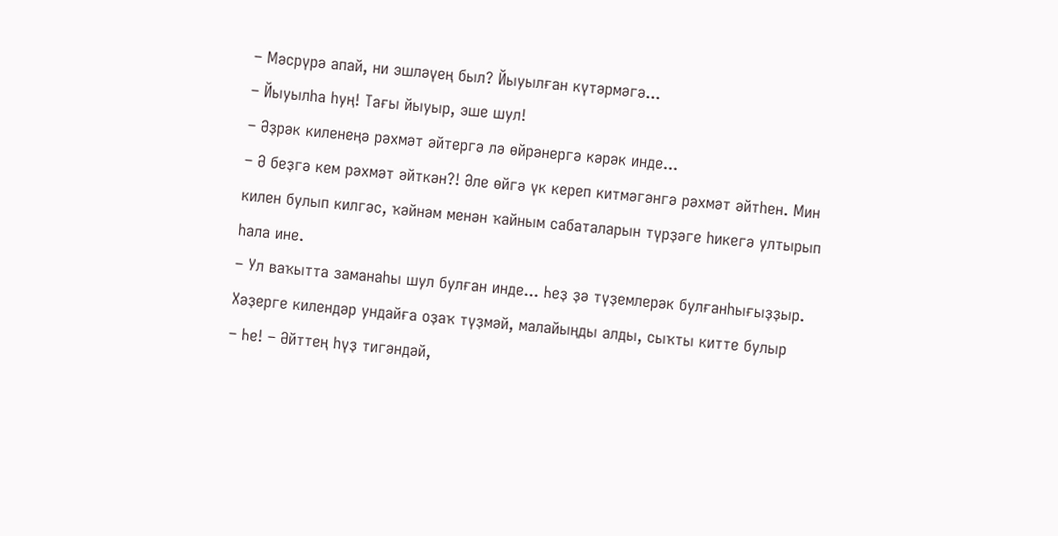– Мәсрүрә апай, ни эшләүең был? Йыуылған күтәрмәгә...
– Йыуылһа һуң! Тағы йыуыр, эше шул!
– Әҙрәк киленеңә рәхмәт әйтергә лә өйрәнергә кәрәк инде...
– Ә беҙгә кем рәхмәт әйткән?! Әле өйгә үк кереп китмәгәнгә рәхмәт әйтһен. Мин килен булып килгәс, ҡәйнәм менән ҡайным сабаталарын түрҙәге һикегә ултырып һала ине.
– Ул ваҡытта заманаһы шул булған инде... Һеҙ ҙә түҙемлерәк булғанһығыҙҙыр. Хәҙерге килендәр ундайға оҙаҡ түҙмәй, малайыңды алды, сыҡты китте булыр
– Һе! – Әйттең һүҙ тигәндәй,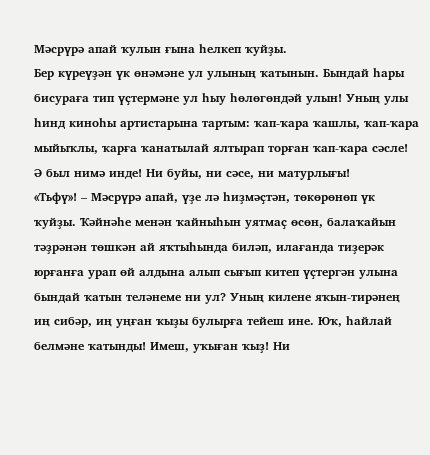Мәсрүрә апай ҡулын ғына һелкеп ҡуйҙы.
Бер күреүҙән үк өнәмәне ул улының ҡатынын. Бындай һары бисураға тип үҫтермәне ул һыу һөлөгөндәй улын! Уның улы һинд киноһы артистарына тартым: ҡап-ҡара ҡашлы, ҡап-ҡара мыйыҡлы, ҡарға ҡанатылай ялтырап торған ҡап-ҡара сәсле! Ә был нимә инде! Ни буйы, ни сәсе, ни матурлығы!
«Тьфү»! – Мәсрүрә апай, үҙе лә һиҙмәҫтән, төкөрөнөп үк ҡуйҙы. Ҡәйнәһе менән ҡайныһын уятмаҫ өсөн, балаҡайын тәҙрәнән төшкән ай яҡтыһында биләп, илағанда тиҙерәк юрғанға урап өй алдына алып сығып китеп үҫтергән улына бындай ҡатын теләнеме ни ул? Уның килене яҡын-тирәнең иң сибәр, иң уңған ҡыҙы булырға тейеш ине. Юҡ, һайлай белмәне ҡатынды! Имеш, уҡыған ҡыҙ! Ни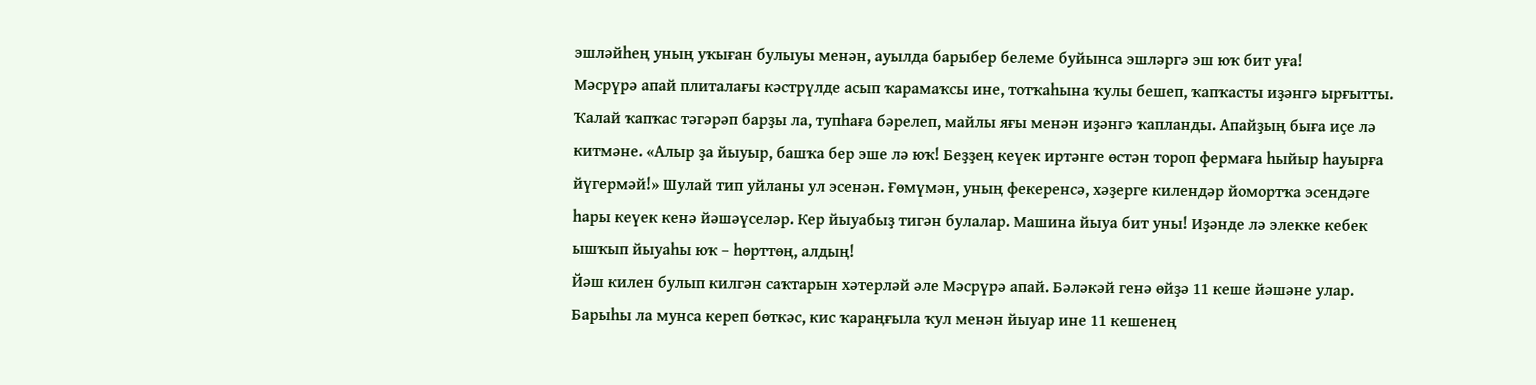эшләйһең уның уҡыған булыуы менән, ауылда барыбер белеме буйынса эшләргә эш юҡ бит уға!
Мәсрүрә апай плиталағы кәстрүлде асып ҡарамаҡсы ине, тотҡаһына ҡулы бешеп, ҡапҡасты иҙәнгә ырғытты. Ҡалай ҡапҡас тәгәрәп барҙы ла, тупһаға бәрелеп, майлы яғы менән иҙәнгә ҡапланды. Апайҙың быға иҫе лә китмәне. «Алыр ҙа йыуыр, башҡа бер эше лә юҡ! Беҙҙең кеүек иртәнге өстән тороп фермаға һыйыр һауырға йүгермәй!» Шулай тип уйланы ул эсенән. Ғөмүмән, уның фекеренсә, хәҙерге килендәр йомортҡа эсендәге һары кеүек кенә йәшәүселәр. Кер йыуабыҙ тигән булалар. Машина йыуа бит уны! Иҙәнде лә элекке кебек ышҡып йыуаһы юҡ – һөрттөң, алдың!
Йәш килен булып килгән саҡтарын хәтерләй әле Мәсрүрә апай. Бәләкәй генә өйҙә 11 кеше йәшәне улар. Барыһы ла мунса кереп бөткәс, кис ҡараңғыла ҡул менән йыуар ине 11 кешенең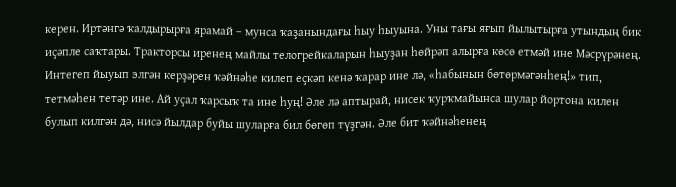керен. Иртәнгә ҡалдырырға ярамай – мунса ҡаҙанындағы һыу һыуына. Уны тағы яғып йылытырға утындың бик иҫәпле саҡтары. Тракторсы иренең майлы телогрейкаларын һыуҙан һөйрәп алырға көсө етмәй ине Мәсрүрәнең. Интегеп йыуып элгән керҙәрен ҡәйнәһе килеп еҫкәп кенә ҡарар ине лә, «һабынын бөтөрмәгәнһең!» тип, тетмәһен тетәр ине. Ай уҫал ҡарсыҡ та ине һуң! Әле лә аптырай, нисек ҡурҡмайынса шулар йортона килен булып килгән дә, нисә йылдар буйы шуларға бил бөгөп түҙгән. Әле бит ҡәйнәһенең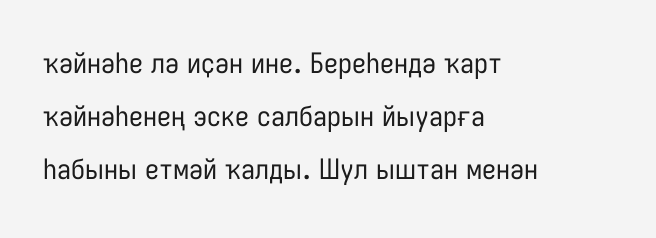ҡәйнәһе лә иҫән ине. Береһендә ҡарт ҡәйнәһенең эске салбарын йыуарға һабыны етмәй ҡалды. Шул ыштан менән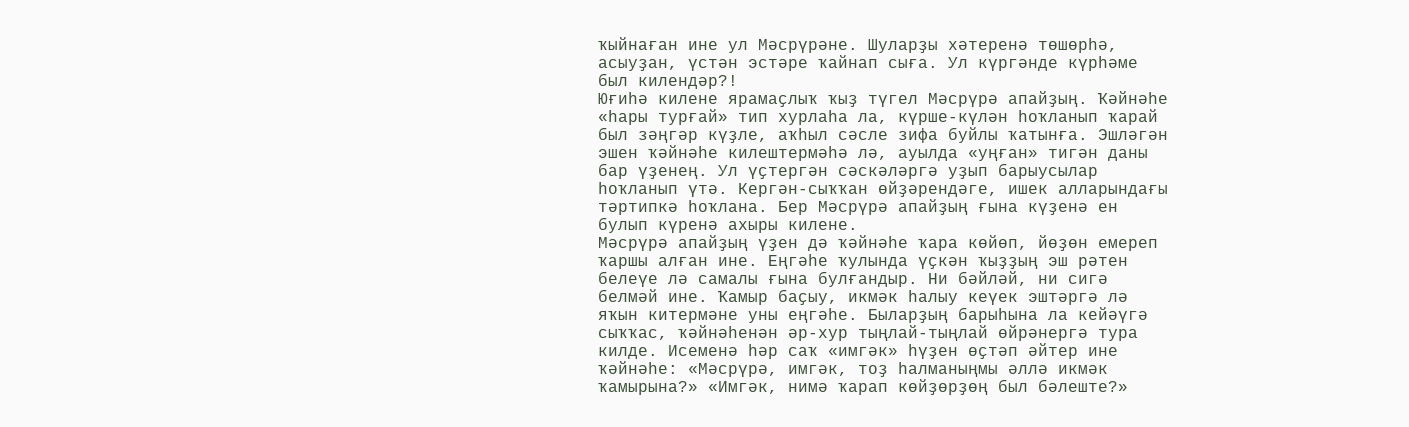ҡыйнаған ине ул Мәсрүрәне. Шуларҙы хәтеренә төшөрһә, асыуҙан, үстән эстәре ҡайнап сыға. Ул күргәнде күрһәме был килендәр?!
Юғиһә килене ярамаҫлыҡ ҡыҙ түгел Мәсрүрә апайҙың. Ҡәйнәһе «һары турғай» тип хурлаһа ла, күрше-күлән һоҡланып ҡарай был зәңгәр күҙле, аҡһыл сәсле зифа буйлы ҡатынға. Эшләгән эшен ҡәйнәһе килештермәһә лә, ауылда «уңған» тигән даны бар үҙенең. Ул үҫтергән сәскәләргә уҙып барыусылар һоҡланып үтә. Кергән-сыҡҡан өйҙәрендәге, ишек алларындағы тәртипкә һоҡлана. Бер Мәсрүрә апайҙың ғына күҙенә ен булып күренә ахыры килене.
Мәсрүрә апайҙың үҙен дә ҡәйнәһе ҡара көйөп, йөҙөн емереп ҡаршы алған ине. Еңгәһе ҡулында үҫкән ҡыҙҙың эш рәтен белеүе лә самалы ғына булғандыр. Ни бәйләй, ни сигә белмәй ине. Ҡамыр баҫыу, икмәк һалыу кеүек эштәргә лә яҡын китермәне уны еңгәһе. Быларҙың барыһына ла кейәүгә сыҡҡас, ҡәйнәһенән әр-хур тыңлай-тыңлай өйрәнергә тура килде. Исеменә һәр саҡ «имгәк» һүҙен өҫтәп әйтер ине ҡәйнәһе: «Мәсрүрә, имгәк, тоҙ һалманыңмы әллә икмәк ҡамырына?» «Имгәк, нимә ҡарап көйҙөрҙөң был бәлеште?»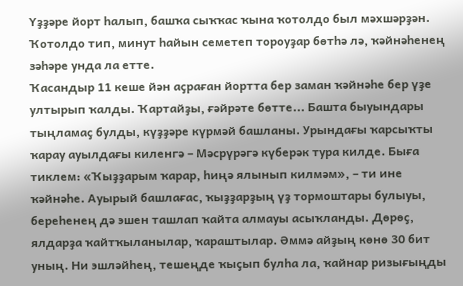Үҙҙәре йорт һалып, башҡа сыҡҡас ҡына ҡотолдо был мәхшәрҙән. Ҡотолдо тип, минут һайын семетеп тороуҙар бөтһә лә, ҡәйнәһенең зәһәре унда ла етте.
Ҡасандыр 11 кеше йән аҫраған йортта бер заман ҡәйнәһе бер үҙе ултырып ҡалды. Ҡартайҙы, ғәйрәте бөтте... Башта быуындары тыңламаҫ булды, күҙҙәре күрмәй башланы. Урындағы ҡарсыҡты ҡарау ауылдағы киленгә – Мәсрүрәгә күберәк тура килде. Быға тиклем: «Ҡыҙҙарым ҡарар, һиңә ялынып килмәм», – ти ине ҡәйнәһе. Ауырый башлағас, ҡыҙҙарҙың үҙ тормоштары булыуы, береһенең дә эшен ташлап ҡайта алмауы асыҡланды. Дөрөҫ, ялдарҙа ҡайтҡыланылар, ҡараштылар. Әммә айҙың көнө 30 бит уның. Ни эшләйһең, тешеңде ҡыҫып булһа ла, ҡайнар ризығыңды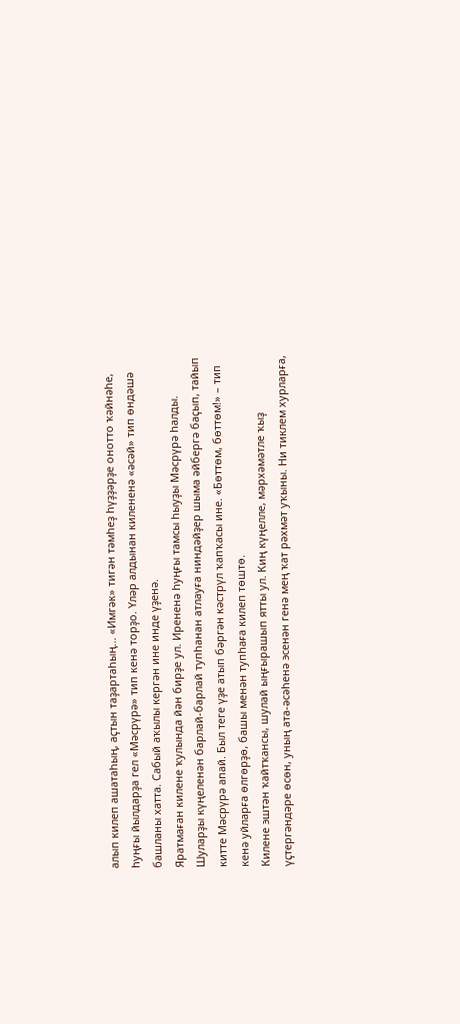алып килеп ашатаһың, аҫтын таҙартаһың... «Имгәк» тигән тәмһеҙ һүҙҙәрҙе онотто ҡәйнәһе, һуңғы йылдарҙа гел «Мәсрүрә» тип кенә торҙо. Үләр алдынан килененә «әсәй» тип өндәшә башланы хатта. Сабый аҡылы кергән ине инде үҙенә.
Яратмаған килене ҡулында йән бирҙе ул. Ирененә һуңғы тамсы һыуҙы Мәсрүрә һалды.
Шуларҙы күңеленән барлай-барлай тупһанан атлауға ниндәйҙер шыма әйбергә баҫып, тайып китте Мәсрүрә апай. Был теге үҙе атып бәргән кәстрүл ҡапҡасы ине. «Бөттөм, бөттөм!» – тип кенә уйларға өлгөрҙө, башы менән тупһаға килеп төштө.
Килене эштән ҡайтҡансы, шулай ыңғырашып ятты ул. Киң күңелле, мәрхәмәтле ҡыҙ үҫтергәндәре өсөн, уның ата-әсәһенә эсенән генә мең ҡат рәхмәт уҡыны. Ни тиклем хурларға,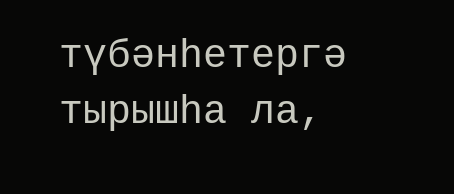түбәнһетергә тырышһа ла,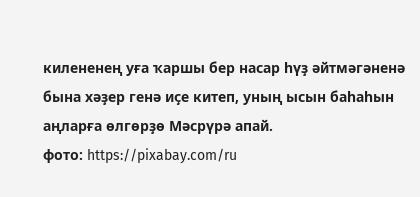килененең уға ҡаршы бер насар һүҙ әйтмәгәненә бына хәҙер генә иҫе китеп, уның ысын баһаһын аңларға өлгөрҙө Мәсрүрә апай.
фото: https://pixabay.com/ru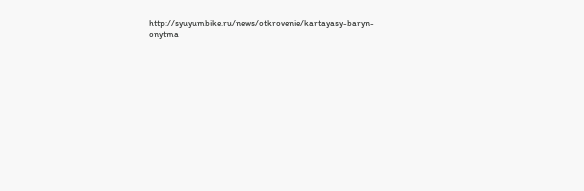http://syuyumbike.ru/news/otkrovenie/kartayasy-baryn-onytma